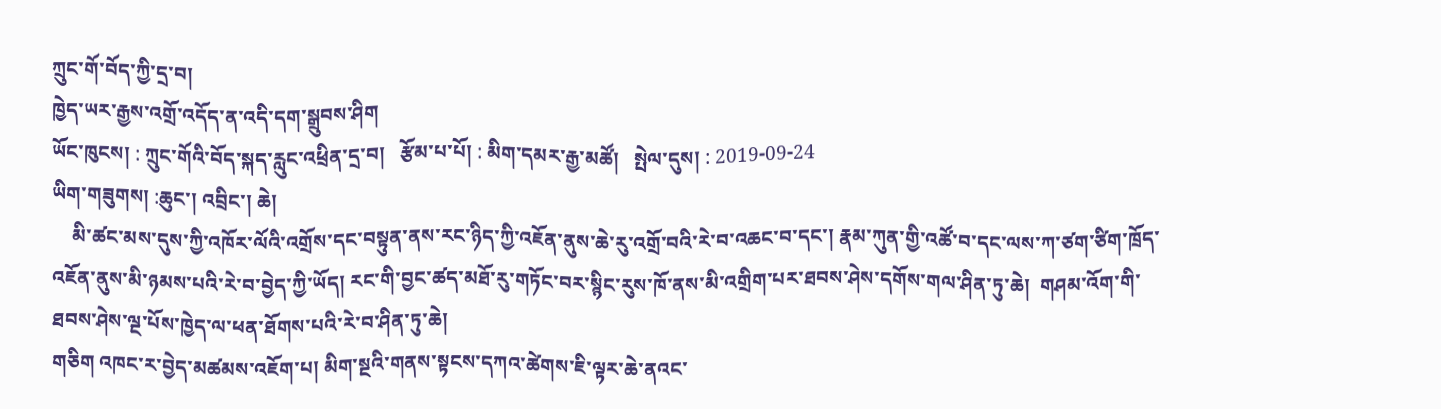ཀྲུང་གོ་བོད་ཀྱི་དྲ་བ།
ཁྱེད་ཡར་རྒྱས་འགྲོ་འདོད་ན་འདི་དག་སྒྲུབས་ཤིག
ཡོང་ཁུངས། : ཀྲུང་གོའི་བོད་སྐད་རླུང་འཕྲིན་དྲ་བ།   རྩོམ་པ་པོ། : མིག་དམར་རྒྱ་མཚོ།   སྤེལ་དུས། : 2019-09-24
ཡིག་གཟུགས། :ཆུང་། འབྲིང་། ཆེ།
    མི་ཚང་མས་དུས་ཀྱི་འཁོར་ལོའི་འགྲོས་དང་བསྟུན་ནས་རང་ཉིད་ཀྱི་འཇོན་ནུས་ཆེ་རུ་འགྲོ་བའི་རེ་བ་འཆང་བ་དང་། རྣམ་ཀུན་གྱི་འཚོ་བ་དང་ལས་ཀ་ཙག་ཙིག་ཁྲོད་འཇོན་ནུས་མི་ཉམས་པའི་རེ་བ་བྱེད་ཀྱི་ཡོད། རང་གི་བྱང་ཚད་མཐོ་རུ་གཏོང་བར་སྙིང་རུས་ཁོ་ནས་མི་འགྲིག་པར་ཐབས་ཤེས་དགོས་གལ་ཤིན་ཏུ་ཆེ།  གཤམ་འོག་གི་ཐབས་ཤེས་ལྔ་པོས་ཁྱེད་ལ་ཕན་ཐོགས་པའི་རེ་བ་ཤིན་ཏུ་ཆེ།
གཅིག འཁང་ར་བྱེད་མཚམས་འཇོག་པ། མིག་སྔའི་གནས་སྟངས་དཀའ་ཚེགས་ཇི་ལྟར་ཆེ་ནའང་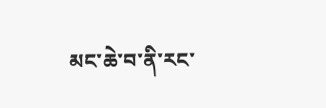མང་ཆེ་བ་ནི་རང་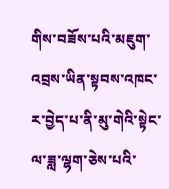གིས་བཟོས་པའི་མཇུག་འབྲས་ཡིན་སྟབས་འཁང་ར་བྱེད་པ་ནི་མུ་གེའི་སྟེང་ལ་ཟླ་ལྷག་ཅེས་པའི་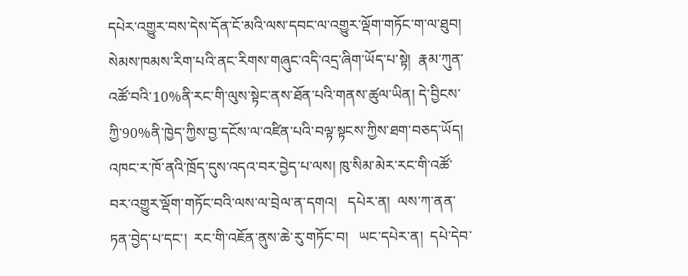དཔེར་འགྱུར་བས་དེས་དོན་ངོ་མའི་ལས་དབང་ལ་འགྱུར་ལྡོག་གཏོང་ག་ལ་ཐུབ། སེམས་ཁམས་རིག་པའི་ནང་རིགས་གཞུང་འདི་འདྲ་ཞིག་ཡོད་པ་སྟེ།  རྣམ་ཀུན་འཚོ་བའི་10%ནི་རང་གི་ལུས་སྟེང་ནས་ཐོན་པའི་གནས་ཚུལ་ཡིན། དེ་བྱིངས་ཀྱི་90%ནི་ཁྱེད་ཀྱིས་བྱ་དངོས་ལ་འཛིན་པའི་བལྟ་སྟངས་ཀྱིས་ཐག་བཅད་ཡོད། འཁང་ར་ཁོ་ནའི་ཁྲོད་དུས་འདའ་བར་བྱེད་པ་ལས། ཁུ་སིམ་མེར་རང་གི་འཚོ་བར་འགྱུར་ལྡོག་གཏོང་བའི་ལས་ལ་བྲེལ་ན་དགའ།   དཔེར་ན།  ལས་ཀ་ནན་ཏན་བྱེད་པ་དང་།  རང་གི་འཇོན་ནུས་ཆེ་རུ་གཏོང་བ།   ཡང་དཔེར་ན།  དཔེ་དེབ་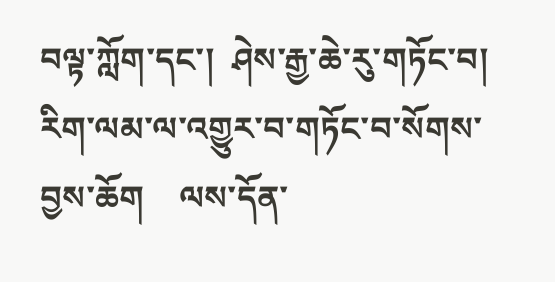བལྟ་ཀློག་དང་།  ཤེས་རྒྱ་ཆེ་རུ་གཏོང་བ།  རིག་ལམ་ལ་འགྱུར་བ་གཏོང་བ་སོགས་བྱས་ཆོག    ལས་དོན་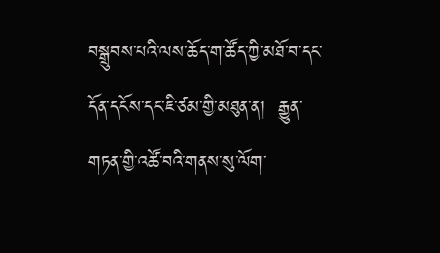བསྒྲུབས་པའི་ལས་ཆོད་ག་ཚོད་ཀྱི་མཐོ་བ་དང་དོན་དངོས་དང་ཇི་ཙམ་གྱི་མཐུན་ན།  རྒྱུན་གཏན་གྱི་འཚོ་བའི་གནས་སུ་ལོག་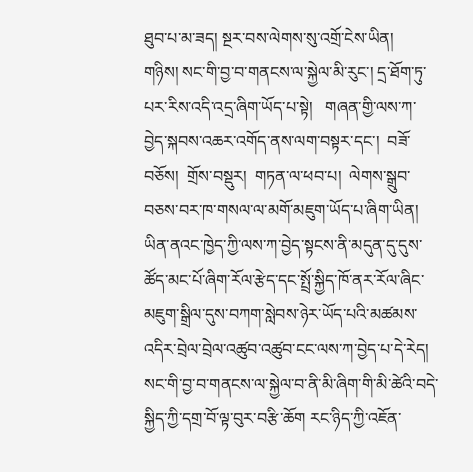ཐུབ་པ་མ་ཟད། སྔར་བས་ལེགས་སུ་འགྲོ་ངེས་ཡིན།
གཉིས། སང་གི་བྱ་བ་གནངས་ལ་སྐྱེལ་མི་རུང་། དྲ་ཐོག་ཏུ་པར་རིས་འདི་འདྲ་ཞིག་ཡོད་པ་སྟེ།   གཞན་གྱི་ལས་ཀ་བྱེད་སྐབས་འཆར་འགོད་ནས་ལག་བསྟར་དང་།  བཟོ་བཅོས།  གྲོས་བསྡུར།  གཏན་ལ་ཕབ་པ།  ལེགས་སྒྲུབ་བཅས་བར་ཁ་གསལ་ལ་མགོ་མཇུག་ཡོད་པ་ཞིག་ཡིན།  ཡིན་ནའང་ཁྱེད་ཀྱི་ལས་ཀ་བྱེད་སྟངས་ནི་མདུན་དུ་དུས་ཚོད་མང་པོ་ཞིག་རོལ་རྩེད་དང་སྤྲོ་སྐྱིད་ཁོ་ནར་རོལ་ཞིང་མཇུག་སྒྲིལ་དུས་བཀག་སླེབས་ཉེར་ཡོད་པའི་མཚམས་འདིར་བྲེལ་བྲེལ་འཚུབ་འཚུབ་ངང་ལས་ཀ་བྱེད་པ་དེ་རེད། སང་གི་བྱ་བ་གནངས་ལ་སྐྱེལ་བ་ནི་མི་ཞིག་གི་མི་ཚེའི་བདེ་སྐྱིད་ཀྱི་དགྲ་བོ་ལྟ་བུར་བརྩི་ཆོག རང་ཉིད་ཀྱི་འཇོན་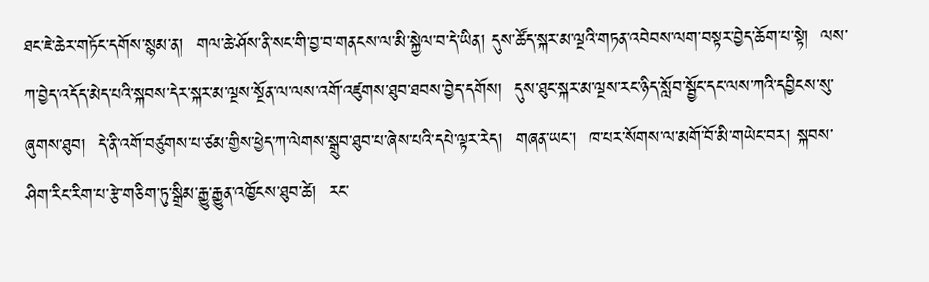ཐང་ཇེ་ཆེར་གཏོང་དགོས་སྙམ་ན།  གལ་ཆེ་ཤོས་ནི་སང་གི་བྱ་བ་གནངས་ལ་མི་སྐྱེལ་བ་དེ་ཡིན། དུས་ཚོད་སྐར་མ་ལྔའི་གཏན་འབེབས་ལག་བསྟར་བྱེད་ཆོག་པ་སྟེ།  ལས་ཀ་བྱེད་འདོད་མེད་པའི་སྐབས་དེར་སྐར་མ་ལྔས་སྔོན་ལ་ལས་འགོ་འཛུགས་ཐུབ་ཐབས་བྱེད་དགོས།  དུས་ཐུང་སྐར་མ་ལྔས་རང་ཉིད་སློབ་སྦྱོང་དང་ལས་ཀའི་དབྱིངས་སུ་ཞུགས་ཐུབ།  དེ་ནི་འགོ་བཙུགས་པ་ཙམ་གྱིས་ཕྱེད་ཀ་ལེགས་སྒྲུབ་ཐུབ་པ་ཞེས་པའི་དཔེ་ལྟར་རེད།  གཞན་ཡང་།  ཁ་པར་སོགས་ལ་མགོ་བོ་མི་གཡེང་བར། སྐབས་ཤིག་རིང་རིག་པ་རྩེ་གཅིག་ཏུ་སྒྲིམ་རྒྱུ་རྒྱུན་འཁྱོངས་ཐུབ་ཚེ།  རང་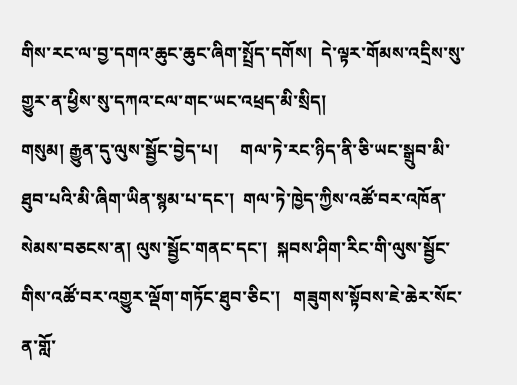གིས་རང་ལ་བྱ་དགའ་ཆུང་ཆུང་ཞིག་སྤྲོད་དགོས།  དེ་ལྟར་གོམས་འདྲིས་སུ་གྱུར་ན་ཕྱིས་སུ་དཀའ་ངལ་གང་ཡང་འཕྲད་མི་སྲིད།
གསུམ། རྒྱུན་དུ་ལུས་སྦྱོང་བྱེད་པ།     གལ་ཏེ་རང་ཉིད་ནི་ཅི་ཡང་སྒྲུབ་མི་ཐུབ་པའི་མི་ཞིག་ཡིན་སྙམ་པ་དང་།  གལ་ཏེ་ཁྱེད་ཀྱིས་འཚོ་བར་འཁོན་སེམས་བཅངས་ན། ལུས་སྦྱོང་གནང་དང་།  སྐབས་ཤིག་རིང་གི་ལུས་སྦྱོང་གིས་འཚོ་བར་འགྱུར་ལྡོག་གཏོང་ཐུབ་ཅིང་།   གཟུགས་སྟོབས་ཇེ་ཆེར་སོང་ན་གློ་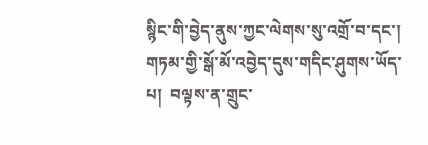སྙིང་གི་བྱེད་ནུས་ཀྱང་ལེགས་སུ་འགྲོ་བ་དང་།  གཏམ་གྱི་སྒོ་མོ་འབྱེད་དུས་གདིང་ཤུགས་ཡོད་པ།  བལྟས་ན་གྲུང་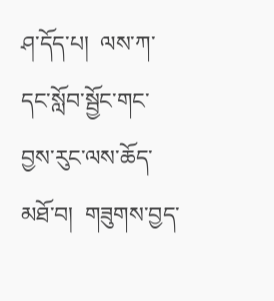ཤ་དོད་པ།  ལས་ཀ་དང་སློབ་སྦྱོང་གང་བྱས་རུང་ལས་ཆོད་མཐོ་བ།  གཟུགས་བྱད་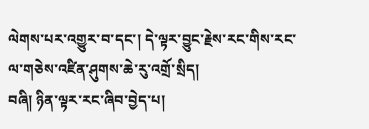ལེགས་པར་འགྱུར་བ་དང་། དེ་ལྟར་བྱུང་རྗེས་རང་གིས་རང་ལ་གཅེས་འཛིན་ཤུགས་ཆེ་རུ་འགྲོ་སྲིད།
བཞི། ཉིན་ལྟར་རང་ཞིབ་བྱེད་པ།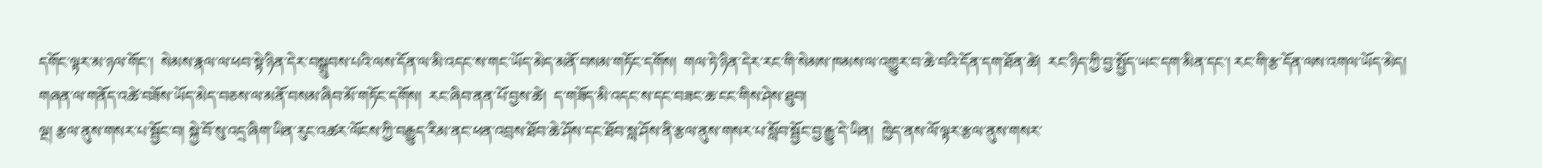དགོང་ལྟར་མ་ཉལ་གོང་།  སེམས་རྣལ་ལ་ཕབ་སྟེ་ཉིན་དེར་བསྒྲུབས་པའི་ལས་དོན་ལ་མི་འདང་ས་གང་ཡོད་མེད་མནོ་བསམ་གཏོང་དགོས།  གལ་ཏེ་ཉིན་དེར་རང་གི་སེམས་ཁམས་ལ་འགྱུར་བ་ཆེ་བའི་དོན་དག་ཐོན་ཚེ།  རང་ཉིད་ཀྱི་བྱ་སྤྱོད་ཡང་དག་མིན་དང་། རང་གི་རྩ་དོན་ལས་འགལ་ཡོད་མེད།  གཞན་ལ་གནོད་འཚེ་བཟོས་ཡོད་མེད་བཅས་ལ་མནོ་བསམ་ཞིབ་མོ་གཏོང་དགོས།  རང་ཞིབ་ནན་པོ་བྱས་ཚེ།  ད་གཟོད་མི་འདང་ས་དང་བཟང་ཆ་ངང་གིས་ཤེས་ཐུབ།
ལྔ། རྩལ་ནུས་གསར་པ་སྦྱོང་བ། སྐྱེ་བོ་སུ་འདྲ་ཞིག་ཡིན་རུང་འཚར་ལོངས་ཀྱི་བརྒྱུད་རིམ་ནང་ཕན་འབྲས་ཐོབ་ཆེ་ཤོས་དང་ཐོབ་སླ་ཤོས་ནི་རྩལ་ནུས་གསར་པ་སློབ་སྦྱོང་བྱ་རྒྱུ་དེ་ཡིན།  ཁྱེད་ནས་ལོ་ལྟར་རྩལ་ནུས་གསར་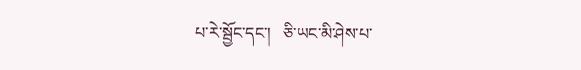པ་རེ་སྦྱོང་དང་།   ཅི་ཡང་མི་ཤེས་པ་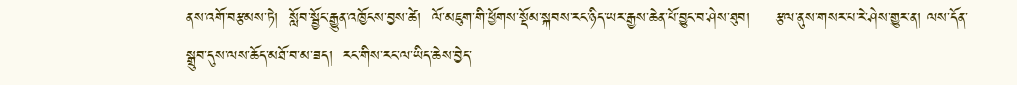ནས་འགོ་བརྩམས་ཏེ།  སློབ་སྦྱོང་རྒྱུན་འཁྱོངས་བྱས་ཚེ།  ལོ་མཇུག་གི་ཕྱོགས་སྡོམ་སྐབས་རང་ཉིད་ཡར་རྒྱས་ཆེན་པོ་བྱུང་བ་ཤེས་ཐུབ།     རྩལ་ནུས་གསར་པ་རེ་ཤེས་གྱུར་ན། ལས་དོན་སྒྲུབ་དུས་ལས་ཆོད་མཐོ་བ་མ་ཟད།  རང་གིས་རང་ལ་ཡིད་ཆེས་བྱེད་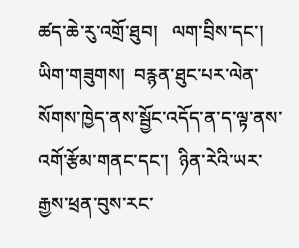ཚད་ཆེ་རུ་འགྲོ་ཐུབ།   ལག་བྲིས་དང་། ཡིག་གཟུགས།  བརྙན་ཐུང་པར་ལེན་སོགས་ཁྱེད་ནས་སྦྱོང་འདོད་ན་ད་ལྟ་ནས་འགོ་རྩོམ་གནང་དང་།  ཉིན་རེའི་ཡར་རྒྱས་ཕྲན་བུས་རང་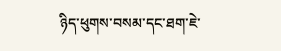ཉིད་ཕུགས་བསམ་དང་ཐག་ཇེ་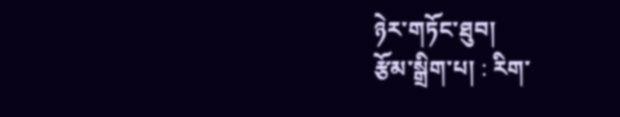ཉེར་གཏོང་ཐུབ།
རྩོམ་སྒྲིག་པ། : རིག་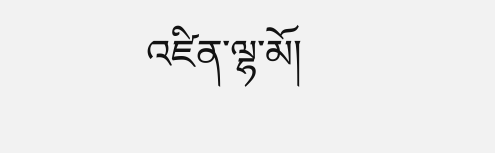འཛིན་ལྷ་མོ།